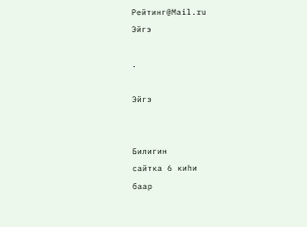Рейтинг@Mail.ru
Эйгэ

.

Эйгэ


Билигин
сайтка 6 киһи
баар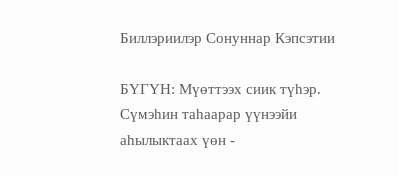Биллэриилэр Сонуннар Кэпсэтии

БYГYН: Мүөттээх сиик түһэр. Сүмэһин таһаарар үүнээйи аһылыктаах үөн -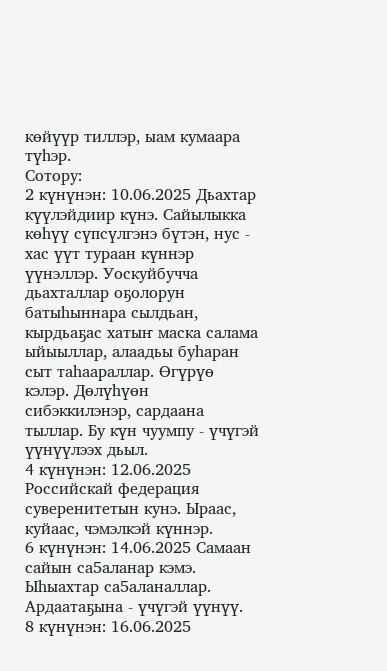көйүүр тиллэр, ыам кумаара түһэр.
Сотору:
2 күнүнэн: 10.06.2025 Дьахтар күүлэйдиир күнэ. Сайылыкка көһүү сүпсүлгэнэ бүтэн, нус - хас үүт тураан күннэр үүнэллэр. Уоскуйбучча дьахталлар оҕолорун батыһыннара сылдьан, кырдьаҕас хатыҥ маска салама ыйыыллар, алаадьы буһаран сыт таһаараллар. Өгүрүө кэлэр. Дөлүһүөн сибэккилэнэр, сардаана тыллар. Бу күн чуумпу - үчүгэй үүнүүлээх дьыл.
4 күнүнэн: 12.06.2025 Российскай федерация суверенитетын кунэ. Ыраас, куйаас, чэмэлкэй күннэр.
6 күнүнэн: 14.06.2025 Самаан сайын са5аланар кэмэ. Ыhыахтар са5аланаллар. Ардаатаҕына - үчүгэй үүнүү.
8 күнүнэн: 16.06.2025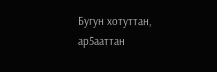Бугун хотуттан, ар5ааттан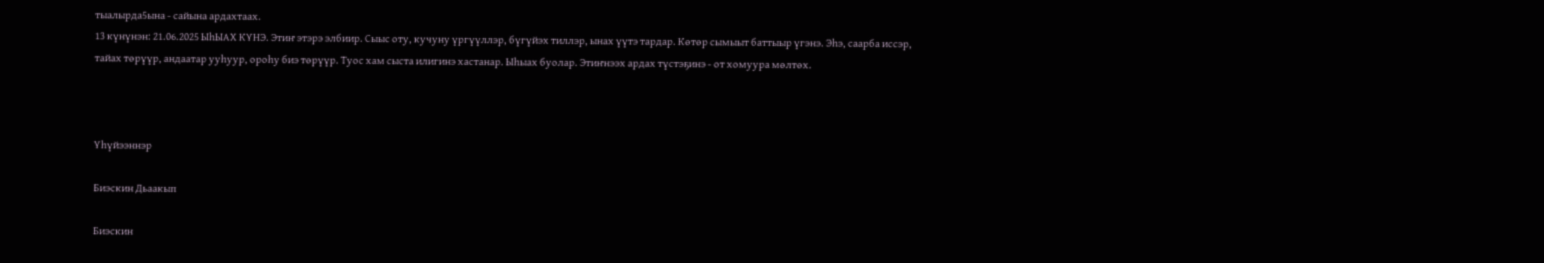тыалырда5ына - сайына ардахтаах.
13 күнүнэн: 21.06.2025 ЫhЫАХ КYНЭ. Этиҥ этэрэ элбиир. Сыыс оту, кучуну үргүүллэр, бүгүйэх тиллэр, ынах үүтэ тардар. Көтөр сымыыт баттыыр үгэнэ. Эһэ, саарба иссэр, тайах төрүүр, андаатар ууһуур, ороһу биэ төрүүр. Туос хам сыста илигинэ хастанар. Ыһыах буолар. Этиҥнээх ардах түстэҕинэ - от хомуура мөлтөх.



Үһүйээннэр

Биэскин Дьаакып

Биэскин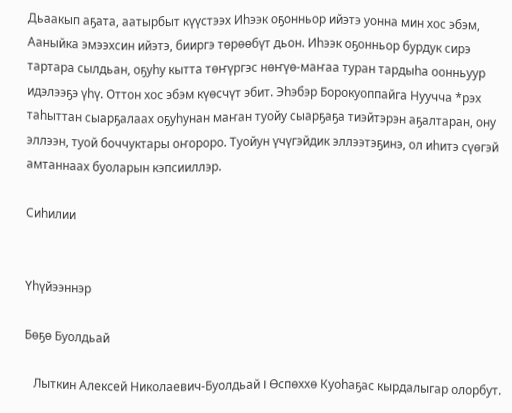Дьаакып аҕата, аатырбыт күүстээх Иһээк оҕонньор ийэтэ уонна мин хос эбэм, Ааныйка эмээхсин ийэтэ, бииргэ төрөөбүт дьон. Иһээк оҕонньор бурдук сирэ тартара сылдьан, оҕуһу кытта төҥүргэс нөҥүө-маҥаа туран тардыһа оонньуур идэлээҕэ үһү. Оттон хос эбэм күөсчүт эбит. Эһэбэр Борокуоппайга Нуучча *рэх таһыттан сыарҕалаах оҕуһунан маҥан туойу сыарҕаҕа тиэйтэрэн аҕалтаран, ону эллээн, туой боччуктары оҥороро. Туойун үчүгэйдик эллээтэҕинэ, ол иһитэ сүөгэй амтаннаах буоларын кэпсииллэр.

Сиһилии


Үһүйээннэр

Бөҕө Буолдьай

   Лыткин Алексей Николаевич-Буолдьай I Өспөххө Куоһаҕас кырдалыгар олорбут.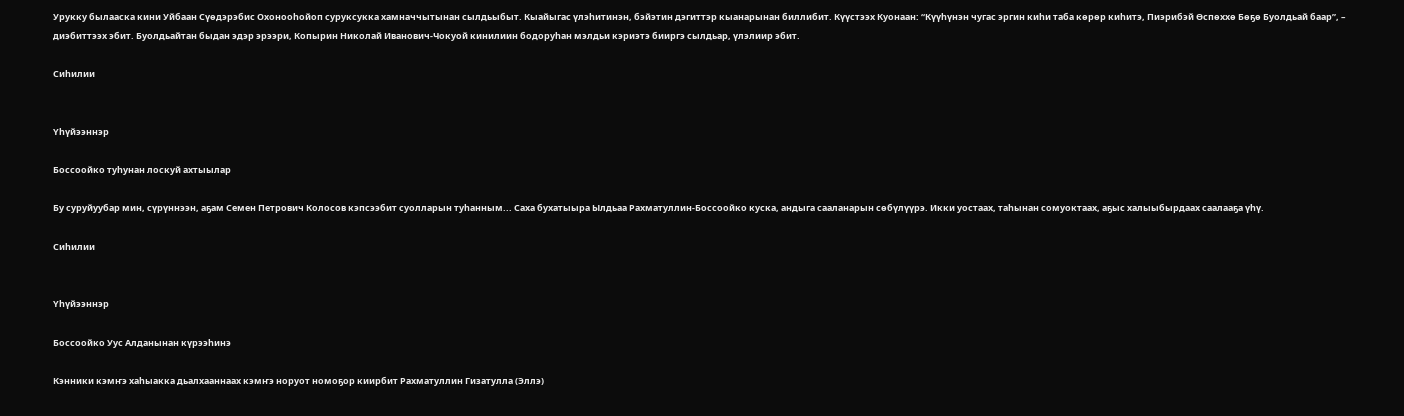Урукку былааска кини Уйбаан Сүөдэрэбис Охонооһойоп суруксукка хамначчытынан сылдьыбыт. Кыайыгас үлэһитинэн, бэйэтин дэгиттэр кыанарынан биллибит. Күүстээх Куонаан: “Күүһүнэн чугас эргин киһи таба көрөр киһитэ, Пиэрибэй Өспөххө Бөҕө Буолдьай баар”, – диэбиттээх эбит. Буолдьайтан быдан эдэр эрээри, Копырин Николай Иванович-Чокуой кинилиин бодоруһан мэлдьи кэриэтэ бииргэ сылдьар, үлэлиир эбит.

Сиһилии


Үһүйээннэр

Боссоойко туһунан лоскуй ахтыылар

Бу суруйуубар мин, сүрүннээн, аҕам Семен Петрович Колосов кэпсээбит суолларын туһанным... Саха бухатыыра Ылдьаа Рахматуллин-Боссоойко куска, андыга сааланарын сөбүлүүрэ. Икки уостаах, таһынан сомуоктаах, аҕыс халыыбырдаах саалааҕа үһү.

Сиһилии


Үһүйээннэр

Боссоойко Уус Алданынан күрээһинэ

Кэнники кэмҥэ хаһыакка дьалхааннаах кэмҥэ норуот номоҕор киирбит Рахматуллин Гизатулла (Эллэ)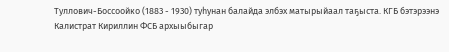Туллович-Боссоойко (1883 - 1930) туһунан балайда элбэх матырыйаал таҕыста. КГБ бэтэрээнэ Калистрат Кириллин ФСБ архыыбыгар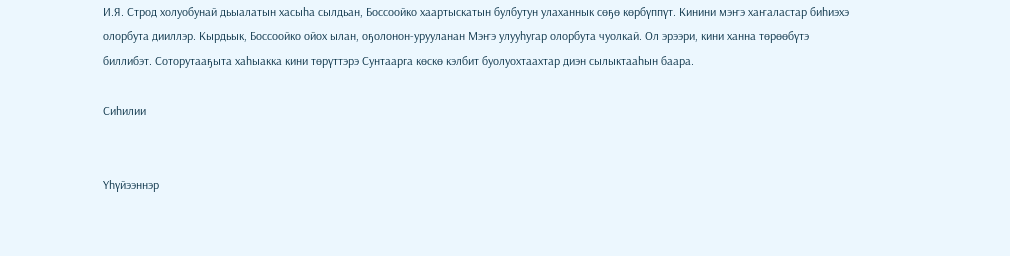И.Я. Строд холуобунай дьыалатын хасыһа сылдьан, Боссоойко хаартыскатын булбутун улаханнык сөҕө көрбүппүт. Кинини мэҥэ хаҥаластар биһиэхэ олорбута дииллэр. Кырдьык, Боссоойко ойох ылан, оҕолонон-урууланан Мэҥэ улууһугар олорбута чуолкай. Ол эрээри, кини ханна төрөөбүтэ биллибэт. Соторутааҕыта хаһыакка кини төрүттэрэ Сунтаарга көскө кэлбит буолуохтаахтар диэн сылыктааһын баара.

Сиһилии


Үһүйээннэр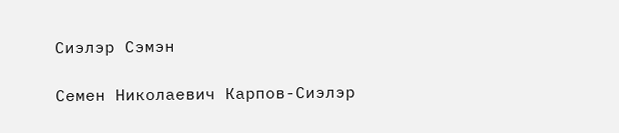Сиэлэр Сэмэн

Семен Николаевич Карпов-Сиэлэр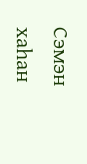Сэмэн хаһан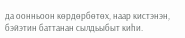да оонньоон көрдөрбөтөх, наар кистэнэн, бэйэтин баттанан сылдьыбыт киһи.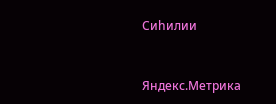Сиһилии



Яндекс.Метрика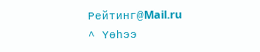Рейтинг@Mail.ru
^ Үөһээ